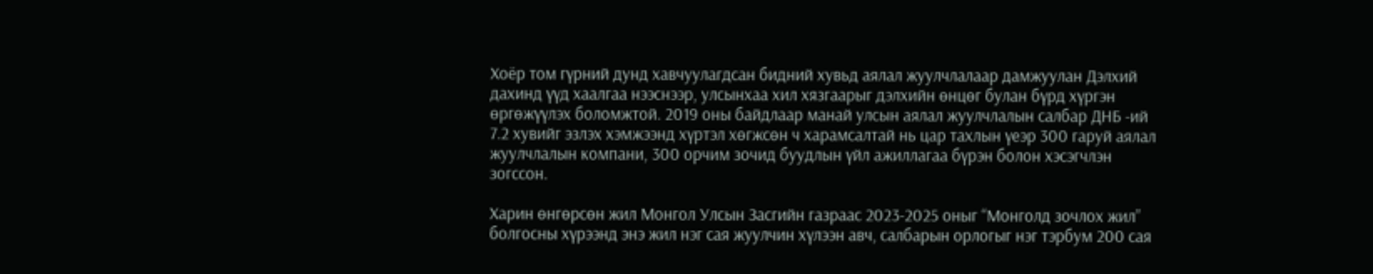Хоёр том гүрний дунд хавчуулагдсан бидний хувьд аялал жуулчлалаар дамжуулан Дэлхий дахинд үүд хаалгаа нээснээр, улсынхаа хил хязгаарыг дэлхийн өнцөг булан бүрд хүргэн өргөжүүлэх боломжтой. 2019 оны байдлаар манай улсын аялал жуулчлалын салбар ДНБ -ий 7.2 хувийг эзлэх хэмжээнд хүртэл хөгжсөн ч харамсалтай нь цар тахлын үеэр 300 гаруй аялал жуулчлалын компани, 300 орчим зочид буудлын үйл ажиллагаа бүрэн болон хэсэгчлэн зогссон.

Харин өнгөрсөн жил Монгол Улсын Засгийн газраас 2023-2025 оныг “Монголд зочлох жил” болгосны хүрээнд энэ жил нэг сая жуулчин хүлээн авч, салбарын орлогыг нэг тэрбум 200 сая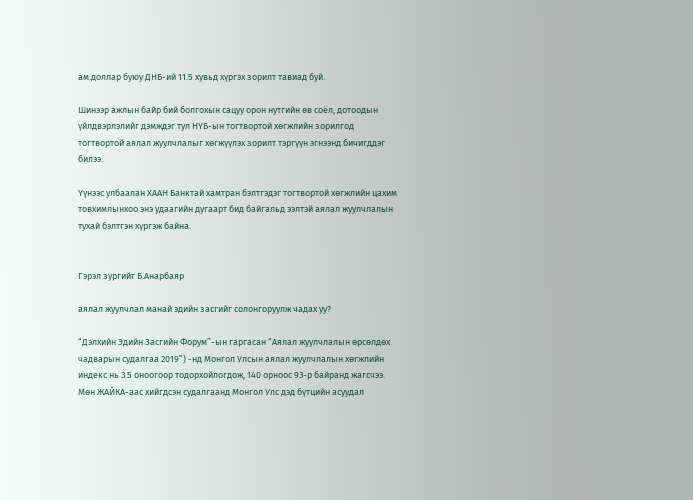ам.доллар буюу ДНБ-ий 11.5 хувьд хүргэх зорилт тавиад буй.

Шинээр ажлын байр бий болгохын сацуу орон нутгийн өв соёл, дотоодын үйлдвэрлэлийг дэмждэг тул НҮБ-ын тогтвортой хөгжлийн зорилгод тогтвортой аялал жуулчлалыг хөгжүүлэх зорилт тэргүүн эгнээнд бичигддэг билээ.

Үүнээс улбаалан ХААН Банктай хамтран бэлтгэдэг тогтвортой хөгжлийн цахим товхимлынхоо энэ удаагийн дугаарт бид байгальд ээлтэй аялал жуулчлалын тухай бэлтгэн хүргэж байна.


Гэрэл зургийг Б.Анарбаяр

аялал жуулчлал манай эдийн засгийг солонгоруулж чадах уу?

“Дэлхийн Эдийн Засгийн Форум”-ын гаргасан “Аялал жуулчлалын өрсөлдөх чадварын судалгаа 2019”) -нд Монгол Улсын аялал жуулчлалын хөгжлийн индекс нь 3.5 оноогоор тодорхойлогдож, 140 орноос 93-р байранд жагсчээ. Мөн ЖАЙКА-аас хийгдсэн судалгаанд Монгол Улс дэд бүтцийн асуудал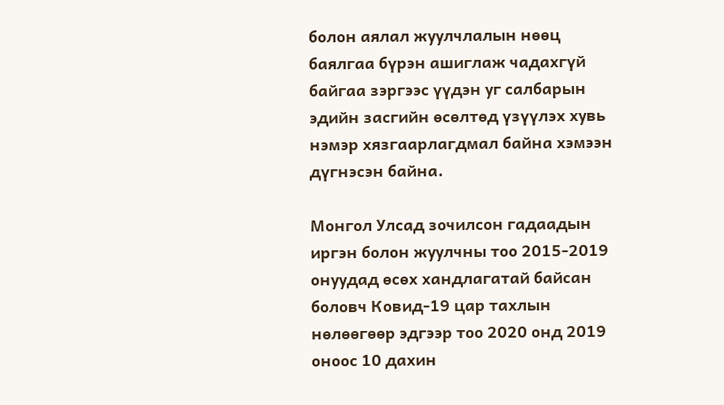болон аялал жуулчлалын нөөц баялгаа бүрэн ашиглаж чадахгүй байгаа зэргээс үүдэн уг салбарын эдийн засгийн өсөлтөд үзүүлэх хувь нэмэр хязгаарлагдмал байна хэмээн дүгнэсэн байна.

Монгол Улсад зочилсон гадаадын иргэн болон жуулчны тоо 2015-2019 онуудад өсөх хандлагатай байсан боловч Ковид-19 цар тахлын нөлөөгөөр эдгээр тоо 2020 онд 2019 оноос 10 дахин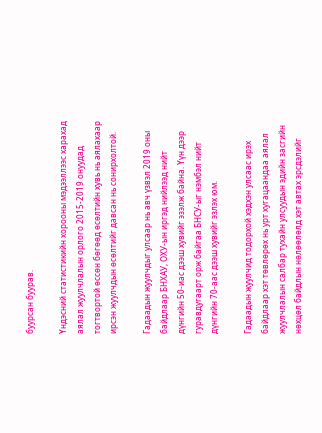буурсан буурав.

Үндэсний статистикийн хорооны мэдээллээс харахад аялал жуулчлалын орлого 2015-2019 онуудад тогтвортой өссөн бөгөөд өсөлтийн хувь нь аялахаар ирсэн жуулчдын өсөлтийг давсан нь сонирхолтой.

Гадаадын жуулчдыг улсаар нь авч үзвэл 2019 оны байдлаар БНХАУ, ОХУ-ын иргэд нийлээд нийт дүнгийн 50-иас дээш хувийг эзэлж байна. Үүн дээр гуравдугаарт орж байгаа БНСУ-ыг нэмбэл нийт дүнгийн 70-аас дээш хувийг эзлэх юм.

Гадаадын жуулчид тодорхой хэдхэн улсаас ирэх байдлаар хэт төвлөрөх нь урт хугацаандаа аялал жуулчлалын салбар тухайн улсуудын эдийн засгийн нөхцөл байдлын нөлөөлөлд хэт автах эрсдэлийг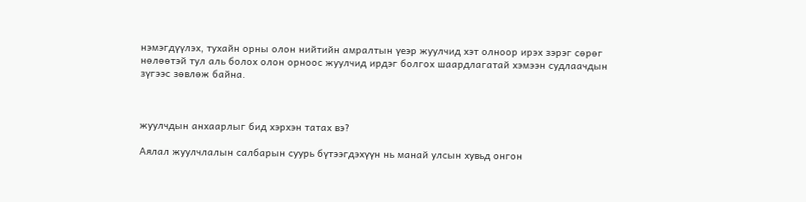нэмэгдүүлэх, тухайн орны олон нийтийн амралтын үеэр жуулчид хэт олноор ирэх зэрэг сөрөг нөлөөтэй тул аль болох олон орноос жуулчид ирдэг болгох шаардлагатай хэмээн судлаачдын зүгээс зөвлөж байна.



жуулчдын анхаарлыг бид хэрхэн татах вэ?

Аялал жуулчлалын салбарын суурь бүтээгдэхүүн нь манай улсын хувьд онгон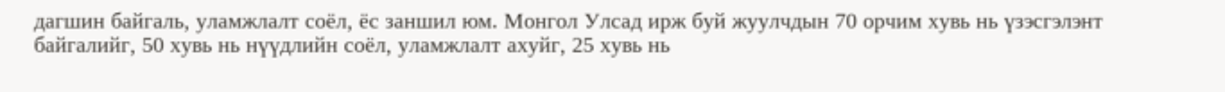дагшин байгаль, уламжлалт соёл, ёс заншил юм. Монгол Улсад ирж буй жуулчдын 70 орчим хувь нь үзэсгэлэнт байгалийг, 50 хувь нь нүүдлийн соёл, уламжлалт ахуйг, 25 хувь нь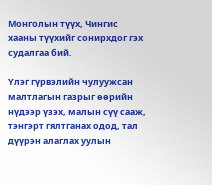Монголын түүх, Чингис хааны түүхийг сонирхдог гэх судалгаа бий.

Үлэг гүрвэлийн чулуужсан малтлагын газрыг өөрийн нүдээр үзэх, малын сүү сааж, тэнгэрт гялтганах одод, тал дүүрэн алаглах уулын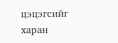цэцэгсийг харан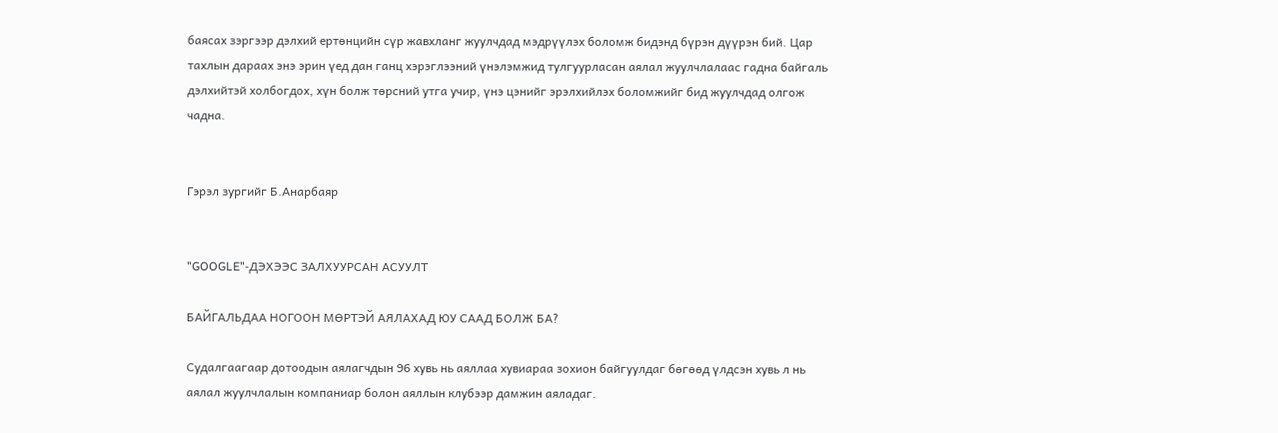баясах зэргээр дэлхий ертөнцийн сүр жавхланг жуулчдад мэдрүүлэх боломж бидэнд бүрэн дүүрэн бий. Цар тахлын дараах энэ эрин үед дан ганц хэрэглээний үнэлэмжид тулгуурласан аялал жуулчлалаас гадна байгаль дэлхийтэй холбогдох, хүн болж төрсний утга учир, үнэ цэнийг эрэлхийлэх боломжийг бид жуулчдад олгож чадна.


Гэрэл зургийг Б.Анарбаяр


"GOOGLE"-ДЭХЭЭС ЗАЛХУУРСАН АСУУЛТ

БАЙГАЛЬДАА НОГООН МӨРТЭЙ АЯЛАХАД ЮУ СААД БОЛЖ БА?

Судалгаагаар дотоодын аялагчдын 96 хувь нь аяллаа хувиараа зохион байгуулдаг бөгөөд үлдсэн хувь л нь аялал жуулчлалын компаниар болон аяллын клубээр дамжин аяладаг.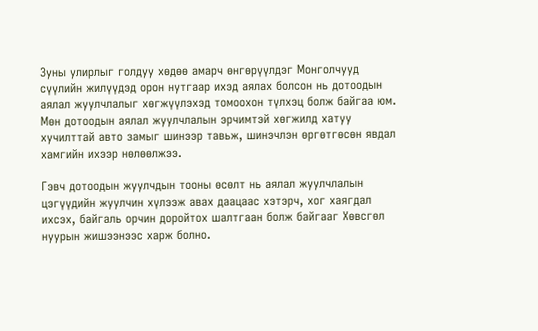Зуны улирлыг голдуу хөдөө амарч өнгөрүүлдэг Монголчууд сүүлийн жилүүдэд орон нутгаар ихэд аялах болсон нь дотоодын аялал жуулчлалыг хөгжүүлэхэд томоохон түлхэц болж байгаа юм. Мөн дотоодын аялал жуулчлалын эрчимтэй хөгжилд хатуу хучилттай авто замыг шинээр тавьж, шинэчлэн өргөтгөсөн явдал хамгийн ихээр нөлөөлжээ.

Гэвч дотоодын жуулчдын тооны өсөлт нь аялал жуулчлалын цэгүүдийн жуулчин хүлээж авах даацаас хэтэрч, хог хаягдал ихсэх, байгаль орчин доройтох шалтгаан болж байгааг Хөвсгөл нуурын жишээнээс харж болно.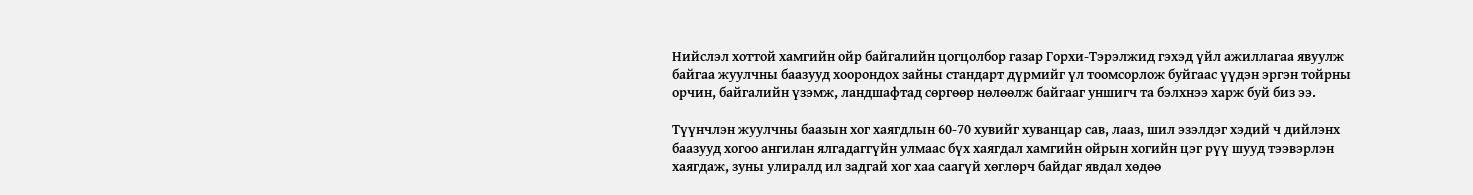Нийслэл хоттой хамгийн ойр байгалийн цогцолбор газар Горхи-Тэрэлжид гэхэд үйл ажиллагаа явуулж байгаа жуулчны баазууд хоорондох зайны стандарт дүрмийг үл тоомсорлож буйгаас үүдэн эргэн тойрны орчин, байгалийн үзэмж, ландшафтад сөргөөр нөлөөлж байгааг уншигч та бэлхнээ харж буй биз ээ.

Түүнчлэн жуулчны баазын хог хаягдлын 60-70 хувийг хуванцар сав, лааз, шил эзэлдэг хэдий ч дийлэнх баазууд хогоо ангилан ялгадаггүйн улмаас бүх хаягдал хамгийн ойрын хогийн цэг рүү шууд тээвэрлэн хаягдаж, зуны улиралд ил задгай хог хаа саагүй хөглөрч байдаг явдал хөдөө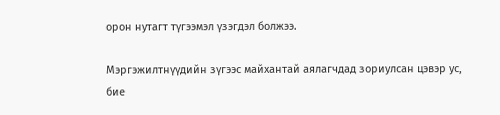орон нутагт түгээмэл үзэгдэл болжээ.

Мэргэжилтнүүдийн зүгээс майхантай аялагчдад зориулсан цэвэр ус, бие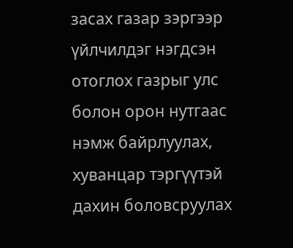засах газар зэргээр үйлчилдэг нэгдсэн отоглох газрыг улс болон орон нутгаас нэмж байрлуулах, хуванцар тэргүүтэй дахин боловсруулах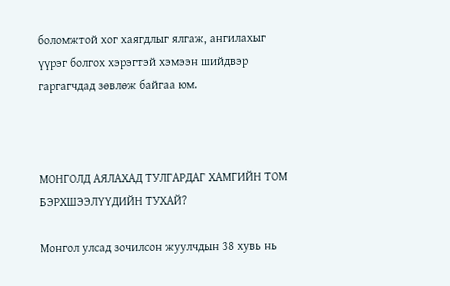боломжтой хог хаягдлыг ялгаж, ангилахыг үүрэг болгох хэрэгтэй хэмээн шийдвэр гаргагчдад зөвлөж байгаа юм.



МОНГОЛД АЯЛАХАД ТУЛГАРДАГ ХАМГИЙН ТОМ БЭРХШЭЭЛҮҮДИЙН ТУХАЙ?

Монгол улсад зочилсон жуулчдын 38 хувь нь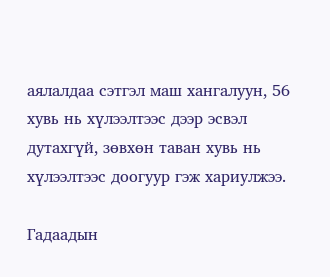аялалдаа сэтгэл маш хангалуун, 56 хувь нь хүлээлтээс дээр эсвэл дутахгүй, зөвхөн таван хувь нь хүлээлтээс доогуур гэж хариулжээ.

Гадаадын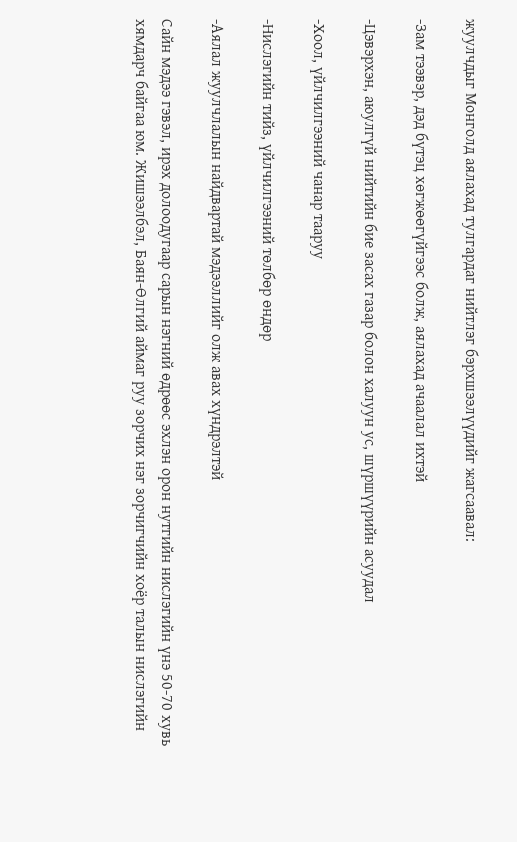жуулчдыг Монголд аялахад тулгардаг нийтлэг бэрхшээлүүдийг жагсаавал:

-Зам тээвэр, дэд бүтэц хөгжөөгүйгээс болж, аялахад ачаалал ихтэй

-Цэвэрхэн, аюулгүй нийтийн бие засах газар болон халуун ус, шүршүүрийн асуудал

-Хоол, үйлчилгээний чанар тааруу

-Нислэгийн тийз, үйлчилгээний төлбөр өндөр

-Аялал жуулчлалын найдвартай мэдээллийг олж авах хүндрэлтэй

Сайн мэдээ гэвэл, ирэх долоодугаар сарын нэгний өдрөөс эхлэн орон нутгийн нислэгийн үнэ 50-70 хувь хямдарч байгаа юм. Жишээлбэл, Баян-Өлгий аймаг руу зорчих нэг зорчигчийн хоёр талын нислэгийн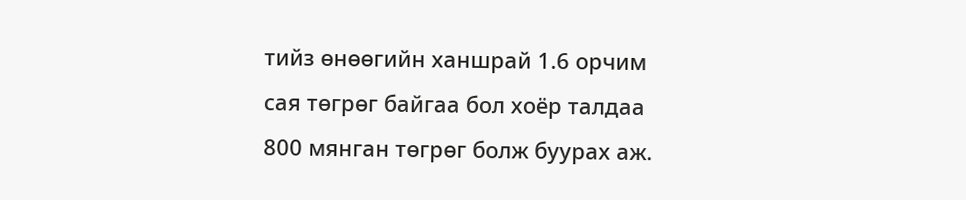тийз өнөөгийн ханшрай 1.6 орчим сая төгрөг байгаа бол хоёр талдаа 800 мянган төгрөг болж буурах аж.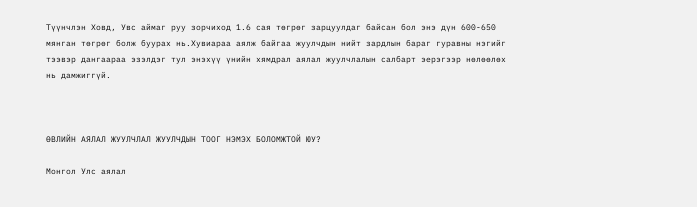Түүнчлэн Ховд, Увс аймаг руу зорчиход 1.6 сая төгрөг зарцуулдаг байсан бол энэ дүн 600-650 мянган төгрөг болж буурах нь.Хувиараа аялж байгаа жуулчдын нийт зардлын бараг гуравны нэгийг тээвэр дангаараа эзэлдэг тул энэхүү үнийн хямдрал аялал жуулчлалын салбарт эерэгээр нөлөөлөх нь дамжиггүй.



ӨВЛИЙН АЯЛАЛ ЖУУЛЧЛАЛ ЖУУЛЧДЫН ТООГ НЭМЭХ БОЛОМЖТОЙ ЮУ?

Монгол Улс аялал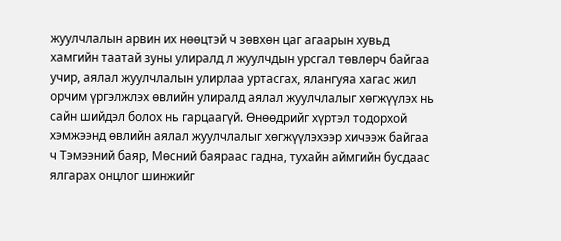жуулчлалын арвин их нөөцтэй ч зөвхөн цаг агаарын хувьд хамгийн таатай зуны улиралд л жуулчдын урсгал төвлөрч байгаа учир, аялал жуулчлалын улирлаа уртасгах, ялангуяа хагас жил орчим үргэлжлэх өвлийн улиралд аялал жуулчлалыг хөгжүүлэх нь сайн шийдэл болох нь гарцаагүй. Өнөөдрийг хүртэл тодорхой хэмжээнд өвлийн аялал жуулчлалыг хөгжүүлэхээр хичээж байгаа ч Тэмээний баяр, Мөсний баяраас гадна, тухайн аймгийн бусдаас ялгарах онцлог шинжийг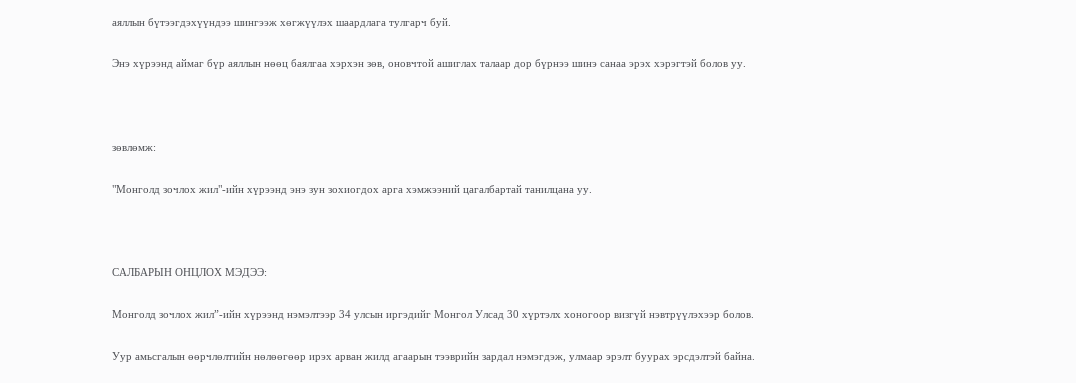аяллын бүтээгдэхүүндээ шингээж хөгжүүлэх шаардлага тулгарч буй.

Энэ хүрээнд аймаг бүр аяллын нөөц баялгаа хэрхэн зөв, оновчтой ашиглах талаар дор бүрнээ шинэ санаа эрэх хэрэгтэй болов уу.



зөвлөмж:

"Монголд зочлох жил"-ийн хүрээнд энэ зун зохиогдох арга хэмжээний цагалбартай танилцана уу.



САЛБАРЫН ОНЦЛОХ МЭДЭЭ:

Монголд зочлох жил”-ийн хүрээнд нэмэлтээр 34 улсын иргэдийг Монгол Улсад 30 хүртэлх хоногоор визгүй нэвтрүүлэхээр болов.

Уур амьсгалын өөрчлөлтийн нөлөөгөөр ирэх арван жилд агаарын тээврийн зардал нэмэгдэж, улмаар эрэлт буурах эрсдэлтэй байна.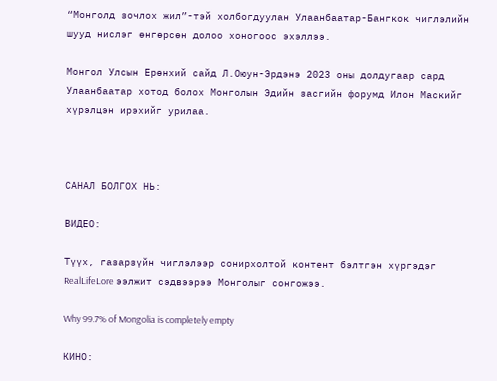“Монголд зочлох жил”-тэй холбогдуулан Улаанбаатар-Бангкок чиглэлийн шууд нислэг өнгөрсөн долоо хоногоос эхэллээ.

Монгол Улсын Ерөнхий сайд Л.Оюун-Эрдэнэ 2023 оны долдугаар сард Улаанбаатар хотод болох Монголын Эдийн засгийн форумд Илон Маскийг хүрэлцэн ирэхийг урилаа.



САНАЛ БОЛГОХ НЬ:

ВИДЕО:

Түүх, газарзүйн чиглэлээр сонирхолтой контент бэлтгэн хүргэдэг RealLifeLore ээлжит сэдвээрээ Монголыг сонгожээ.

Why 99.7% of Mongolia is completely empty

КИНО: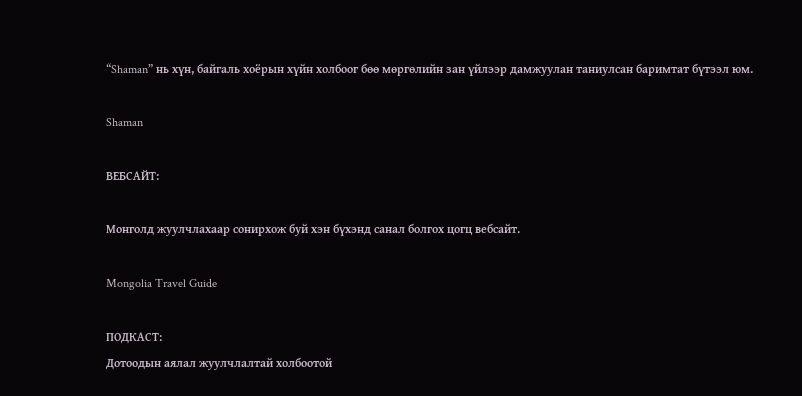“Shaman” нь хүн, байгаль хоёрын хүйн холбоог бөө мөргөлийн зан үйлээр дамжуулан таниулсан баримтат бүтээл юм.

Shaman

ВЕБСАЙТ:

Монголд жуулчлахаар сонирхож буй хэн бүхэнд санал болгох цогц вебсайт.

Mongolia Travel Guide

ПОДКАСТ:
Дотоодын аялал жуулчлалтай холбоотой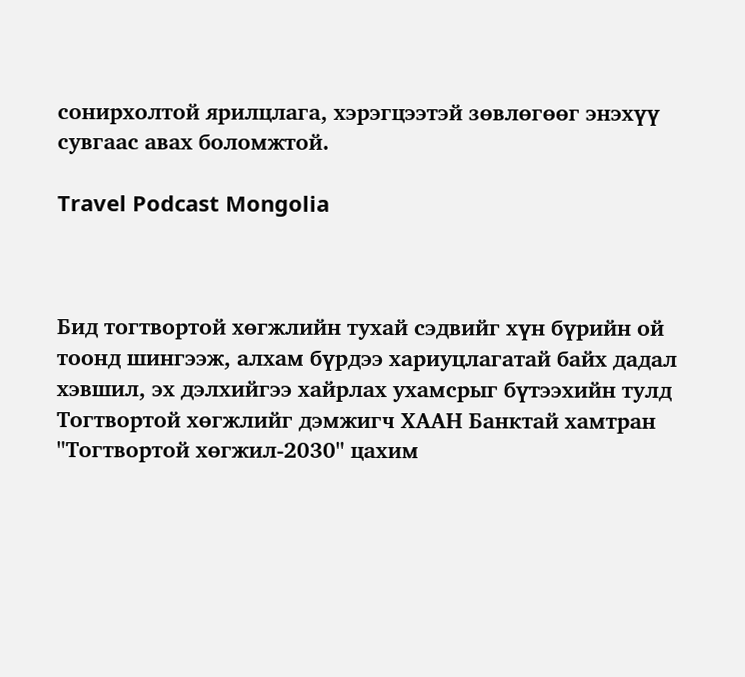сонирхолтой ярилцлага, хэрэгцээтэй зөвлөгөөг энэхүү сувгаас авах боломжтой.

Travel Podcast Mongolia



Бид тогтвортой хөгжлийн тухай сэдвийг хүн бүрийн ой тоонд шингээж, алхам бүрдээ хариуцлагатай байх дадал хэвшил, эх дэлхийгээ хайрлах ухамсрыг бүтээхийн тулд Тогтвортой хөгжлийг дэмжигч ХААН Банктай хамтран "Тогтвортой хөгжил-2030" цахим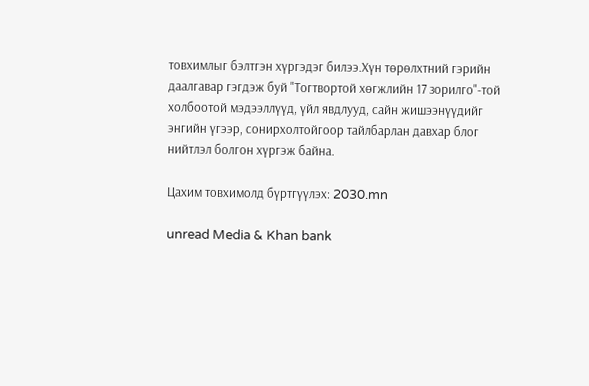товхимлыг бэлтгэн хүргэдэг билээ.Хүн төрөлхтний гэрийн даалгавар гэгдэж буй "Тогтвортой хөгжлийн 17 зорилго"-той холбоотой мэдээллүүд, үйл явдлууд, сайн жишээнүүдийг энгийн үгээр, сонирхолтойгоор тайлбарлан давхар блог нийтлэл болгон хүргэж байна.

Цахим товхимолд бүртгүүлэх: 2030.mn

unread Media & Khan bank